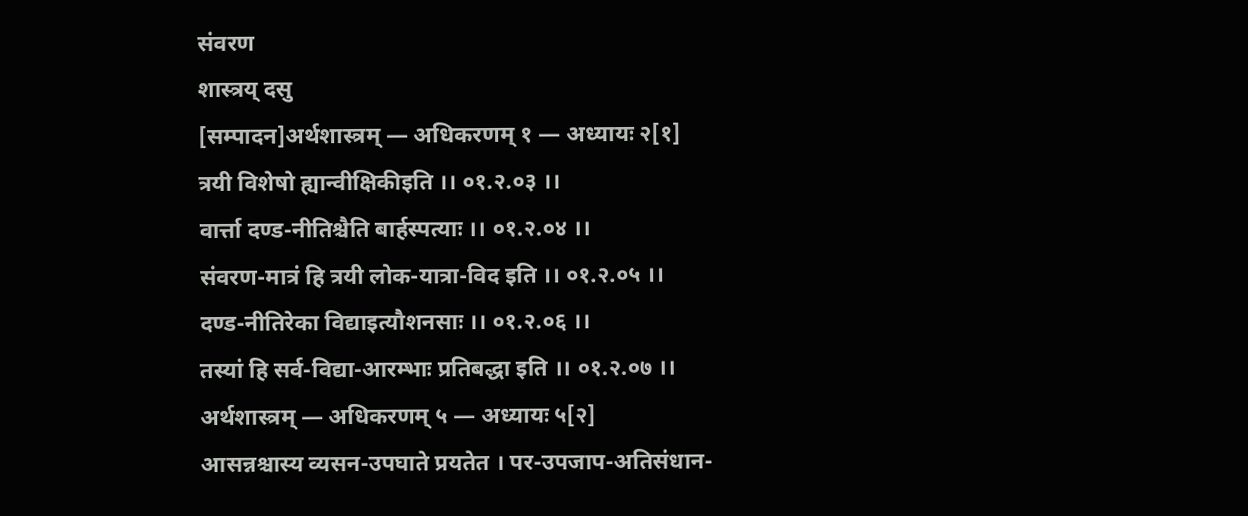संवरण
शास्त्रय् दसु
[सम्पादन]अर्थशास्त्रम् — अधिकरणम् १ — अध्यायः २[१]
त्रयी विशेषो ह्यान्वीक्षिकीइति ।। ०१.२.०३ ।।
वार्त्ता दण्ड-नीतिश्चैति बार्हस्पत्याः ।। ०१.२.०४ ।।
संवरण-मात्रं हि त्रयी लोक-यात्रा-विद इति ।। ०१.२.०५ ।।
दण्ड-नीतिरेका विद्याइत्यौशनसाः ।। ०१.२.०६ ।।
तस्यां हि सर्व-विद्या-आरम्भाः प्रतिबद्धा इति ।। ०१.२.०७ ।।
अर्थशास्त्रम् — अधिकरणम् ५ — अध्यायः ५[२]
आसन्नश्चास्य व्यसन-उपघाते प्रयतेत । पर-उपजाप-अतिसंधान-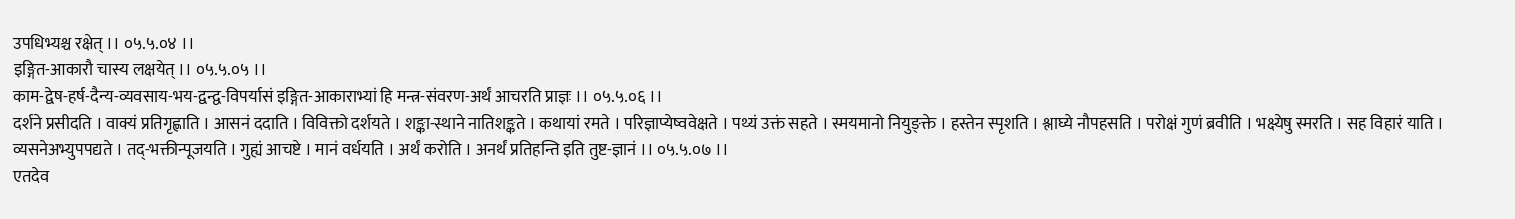उपधिभ्यश्च रक्षेत् ।। ०५.५.०४ ।।
इङ्गित-आकारौ चास्य लक्षयेत् ।। ०५.५.०५ ।।
काम-द्वेष-हर्ष-दैन्य-व्यवसाय-भय-द्वन्द्व-विपर्यासं इङ्गित-आकाराभ्यां हि मन्त्र-संवरण-अर्थं आचरति प्राज्ञः ।। ०५.५.०६ ।।
दर्शने प्रसीदति । वाक्यं प्रतिगृह्णाति । आसनं ददाति । विविक्तो दर्शयते । शङ्का-स्थाने नातिशङ्कते । कथायां रमते । परिज्ञाप्येष्ववेक्षते । पथ्यं उक्तं सहते । स्मयमानो नियुङ्क्ते । हस्तेन स्पृशति । श्लाघ्ये नौपहसति । परोक्षं गुणं ब्रवीति । भक्ष्येषु स्मरति । सह विहारं याति । व्यसनेअभ्युपपद्यते । तद्-भक्तीन्पूजयति । गुह्यं आचष्टे । मानं वर्धयति । अर्थं करोति । अनर्थं प्रतिहन्ति इति तुष्ट-ज्ञानं ।। ०५.५.०७ ।।
एतदेव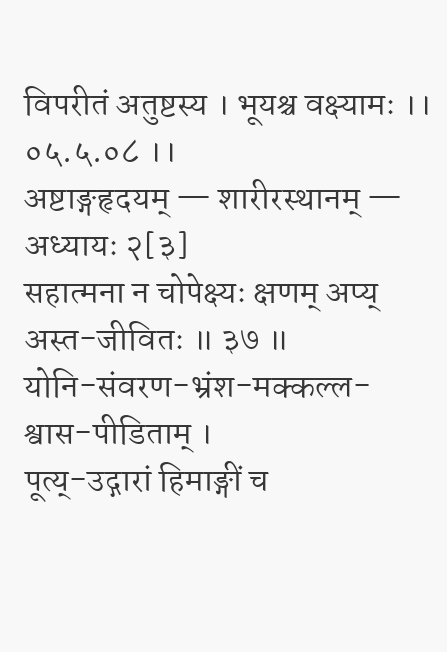विपरीतं अतुष्टस्य । भूयश्च वक्ष्यामः ।। ०५.५.०८ ।।
अष्टाङ्गहृदयम् — शारीरस्थानम् — अध्यायः २[३]
सहात्मना न चोपेक्ष्यः क्षणम् अप्य् अस्त-जीवितः ॥ ३७ ॥
योनि-संवरण-भ्रंश-मक्कल्ल-श्वास-पीडिताम् ।
पूत्य्-उद्गारां हिमाङ्गीं च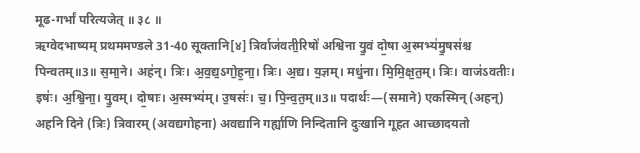मूढ-गर्भां परित्यजेत् ॥ ३८ ॥
ऋग्वेदभाष्यम् प्रथममण्डले 31-40 सूक्तानि[४] त्रिर्वाज॑वती॒रिषो॑ अश्विना यु॒वं दो॒षा अ॒स्मभ्य॑मु॒षस॑श्च पिन्वतम्॥3॥ स॒मा॒ने। अह॑न्। त्रिः। अ॒व॒द्य॒ऽगो॒ह॒ना॒। त्रिः। अ॒द्य। य॒ज्ञम्। मधु॑ना। मि॒मि॒क्ष॒त॒म्। त्रिः। वाज॑ऽवतीः। इषः॑। अ॒श्वि॒ना॒। यु॒वम्। दो॒षाः। अ॒स्मभ्य॑म्। उ॒षसः॑। च॒। पि॒न्व॒त॒म्॥3॥ पदार्थः—(समाने) एकस्मिन् (अहन्) अहनि दिने (त्रिः) त्रिवारम् (अवद्यगोहना) अवद्यानि गर्ह्याणि निन्दितानि दुःखानि गूहत आच्छादयतो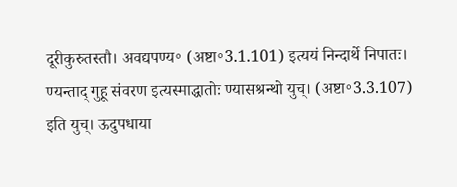दूरीकुरुतस्तौ। अवद्यपण्य॰ (अष्टा॰3.1.101) इत्ययं निन्दार्थे निपातः। ण्यन्ताद् गुहू संवरण इत्यस्माद्धातोः ण्यासश्रन्थो युच्। (अष्टा॰3.3.107) इति युच्। ऊदुपधाया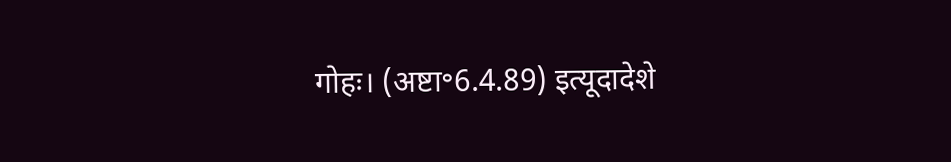गोहः। (अष्टा॰6.4.89) इत्यूदादेशे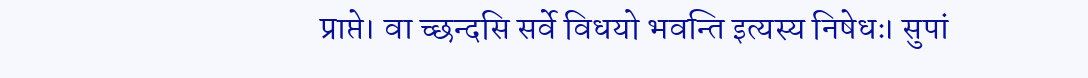प्राप्ते। वा च्छन्दसि सर्वे विधयो भवन्ति इत्यस्य निषेधः। सुपां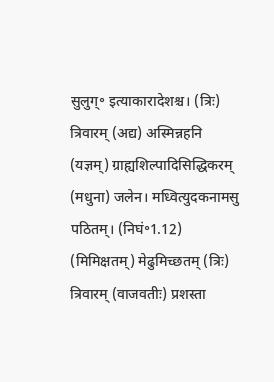सुलुग्॰ इत्याकारादेशश्च। (त्रिः) त्रिवारम् (अद्य) अस्मिन्नहनि (यज्ञम्) ग्राह्यशिल्पादिसिद्धिकरम् (मधुना) जलेन। मध्वित्युदकनामसु पठितम्। (निघं॰1.12) (मिमिक्षतम्) मेढुमिच्छतम् (त्रिः) त्रिवारम् (वाजवतीः) प्रशस्ता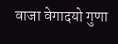वाजा वेगादयो गुणा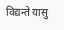विद्यन्ते यासु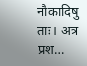नौकादिषु ताः। अत्र प्रश…